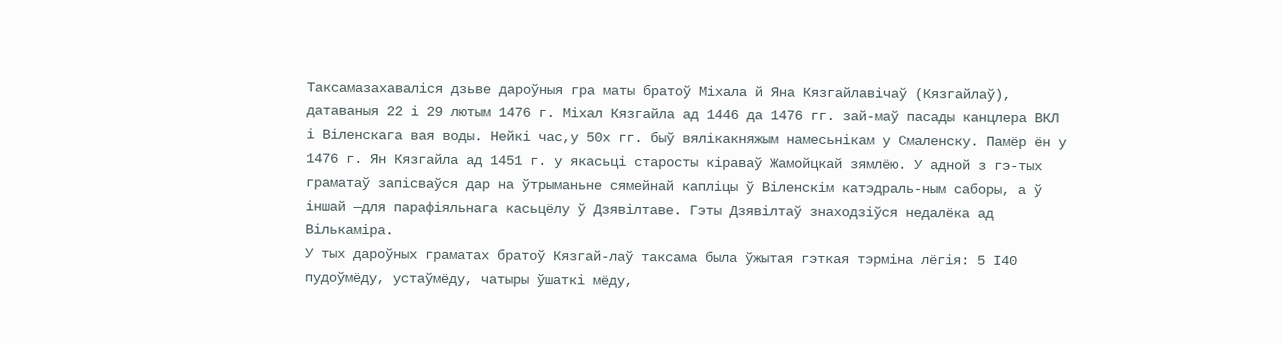Таксамазахаваліся дзьве дароўныя гра маты братоў Міхала й Яна Кязгайлавічаў (Кязгайлаў), датаваныя 22 і 29 лютым 1476 г. Міхал Кязгайла ад 1446 да 1476 гг. зай-маў пасады канцлера ВКЛ і Віленскага вая воды. Нейкі час,у 50х гг. быў вялікакняжым намесьнікам у Смаленску. Памёр ён у 1476 г. Ян Кязгайла ад 1451 г. у якасьці старосты кіраваў Жамойцкай зямлёю. У адной з гэ-тых граматаў запісваўся дар на ўтрыманьне сямейнай капліцы ў Віленскім катэдраль-ным саборы, а ў іншай —для парафіяльнага касьцёлу ў Дзявілтаве. Гэты Дзявілтаў знаходзіўся недалёка ад Вількаміра.
У тых дароўных граматах братоў Кязгай-лаў таксама была ўжытая гэткая тэрміна лёгія: 5 І40 пудоўмёду, устаўмёду, чатыры ўшаткі мёду,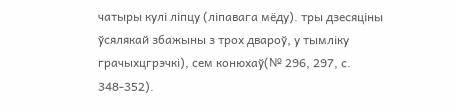чатыры кулі ліпцу (ліпавага мёду). тры дзесяціны ўсялякай збажыны з трох двароў, у тымліку грачыхцгрэчкі), сем конюхаў(№ 296, 297, с. 348-352).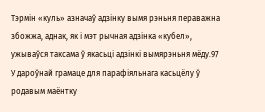Тэрмін «куль» азначаў адзінку вымя рэньня пераважна збожжа, аднак, як і мэт рычная адзінка «кубел», ужываўся таксама ў якасьці адзінкі вымярэньня мёду.97
У дароўнай грамаце для парафіяльнага касьцёлу ў родавым маёнтку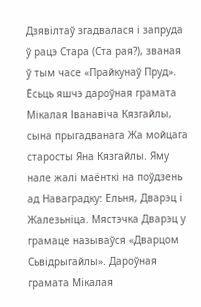Дзявілтаў згадвалася і запруда ў рацэ Стара (Ста рая?), званая ў тым часе «Прайкунаў Пруд».
Ёсьць яшчэ дароўная грамата Мікалая Іванавіча Кязгайлы, сына прыгадванага Жа мойцага старосты Яна Кязгайлы. Яму нале жалі маёнткі на поўдзень ад Наваградку: Ельня, Дварэц і Жалезьніца. Мястэчка Дварэц у грамаце называўся «Дварцом
Сьвідрыгайлы». Дароўная грамата Мікалая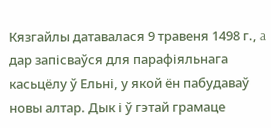Кязгайлы датавалася 9 травеня 1498 г., a дар запісваўся для парафіяльнага касьцёлу ў Ельні, у якой ён пабудаваў новы алтар. Дык і ў гэтай грамаце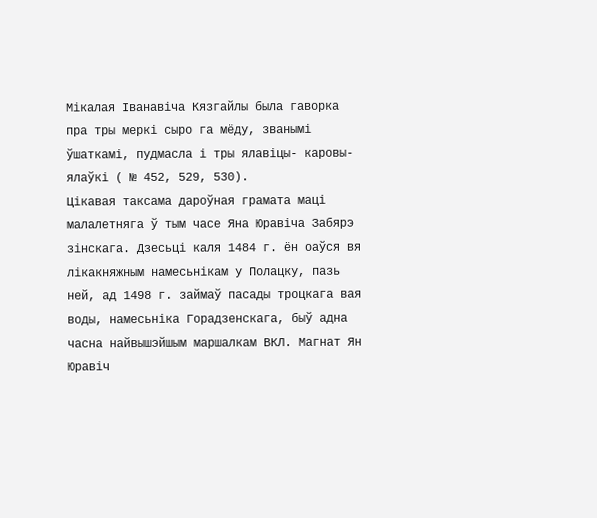Мікалая Іванавіча Кязгайлы была гаворка пра тры меркі сыро га мёду, званымі ўшаткамі, пудмасла і тры ялавіцы- каровы-ялаўкі ( № 452, 529, 530).
Цікавая таксама дароўная грамата маці малалетняга ў тым часе Яна Юравіча Забярэ зінскага. Дзесьці каля 1484 г. ён оаўся вя лікакняжным намесьнікам у Полацку, пазь ней, ад 1498 г. займаў пасады троцкага вая воды, намесьніка Горадзенскага, быў адна часна найвышэйшым маршалкам ВКЛ. Магнат Ян Юравіч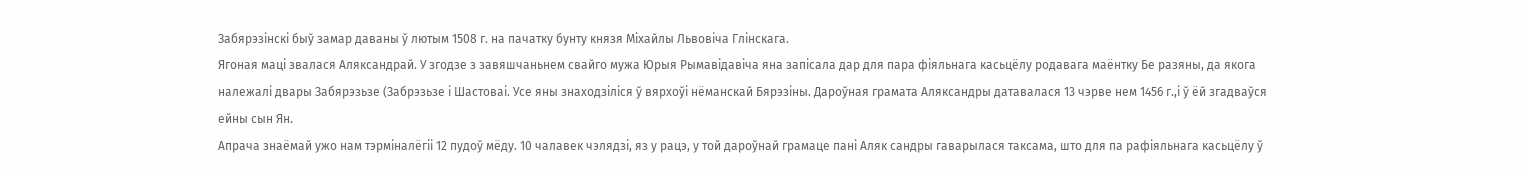Забярэзінскі быў замар даваны ў лютым 1508 г. на пачатку бунту князя Міхайлы Львовіча Глінскага.
Ягоная маці звалася Аляксандрай. У згодзе з завяшчаньнем свайго мужа Юрыя Рымавідавіча яна запісала дар для пара фіяльнага касьцёлу родавага маёнтку Бе разяны, да якога належалі двары Забярэзьзе (Забрэзьзе і Шастоваі. Усе яны знаходзіліся ў вярхоўі нёманскай Бярэзіны. Дароўная грамата Аляксандры датавалася 13 чэрве нем 1456 г.,і ў ёй згадваўся ейны сын Ян.
Апрача знаёмай ужо нам тэрміналёгіі 12 пудоў мёду. 10 чалавек чэлядзі, яз у рацэ, у той дароўнай грамаце пані Аляк сандры гаварылася таксама, што для па рафіяльнага касьцёлу ў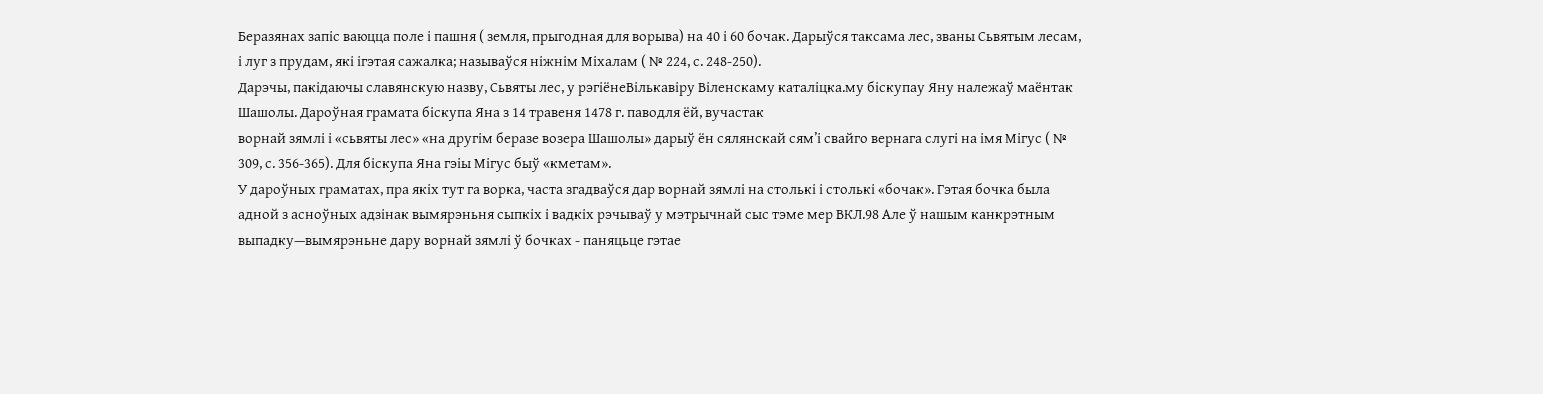Беразянах запіс ваюцца поле і пашня ( земля, прыгодная для ворыва) на 40 і 60 бочак. Дарыўся таксама лес, званы Сьвятым лесам, і луг з прудам, які ігэтая сажалка; называўся ніжнім Міхалам ( № 224, с. 248-250).
Дарэчы, пакідаючы славянскую назву, Сьвяты лес, у рэгіёнеВількавіру Віленскаму каталіцка.му біскупау Яну належаў маёнтак Шашолы. Дароўная грамата біскупа Яна з 14 травеня 1478 г. паводля ёй, вучастак
ворнай зямлі і «сьвяты лес» «на другім беразе возера Шашолы» дарыў ён сялянскай сям’і свайго вернага слугі на імя Мігус ( № 309, с. 356-365). Для біскупа Яна гэіы Мігус быў «кметам».
У дароўных граматах, пра якіх тут га ворка, часта згадваўся дар ворнай зямлі на столькі і столькі «бочак». Гэтая бочка была адной з асноўных адзінак вымярэньня сыпкіх і вадкіх рэчываў у мэтрычнай сыс тэме мер ВКЛ.98 Але ў нашым канкрэтным выпадку—вымярэньне дару ворнай зямлі ў бочках - паняцьце гэтае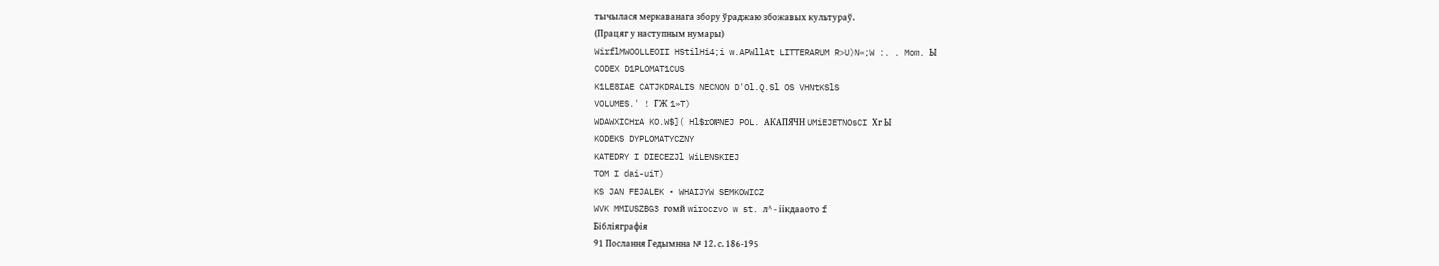тычылася меркаванага збору ўраджаю збожавых культураў.
(Працяг у наступным нумары)
WirflMWOOLLEOII HStilHi4;i w.APWllAt LITTERARUM R>U)N«;W :. . Mom. Ы
CODEX D1PLOMAT1CUS
K1LE8IAE CATJKDRALIS NECNON D'Ol.Q.Sl OS VHNtKSlS
VOLUMES.' ! ГЖ 1»T)
WDAWXICHrA KO.W$]( Hl$rO№NEJ POL. АКАПЯЧН UMiEJETNOsCI Хг Ы
KODEKS DYPLOMATYCZNY
KATEDRY I DIECEZJl WiLENSKIEJ
TOM I dai-uiT)
KS JAN FEJALEK • WHAIJYW SEMKOWICZ
WVK MMIUSZBG3 гомй wiroczvo w st. л^ - іікдааото f
Бібліяграфія
91 Послання Гедымнна № 12. с. 186-195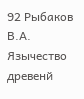92 Рыбаков В.А. Язычество древенй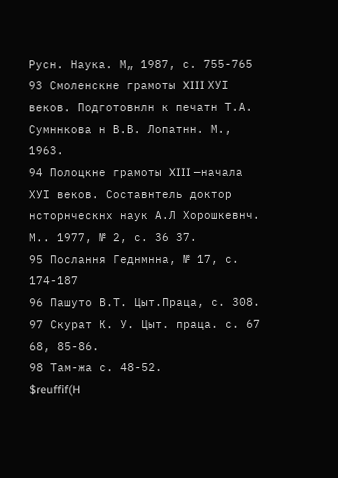Русн. Наука. М„ 1987, с. 755-765
93 Смоленскне грамоты XIII ХУІ веков. Подготовнлн к печатн Т.А. Сумннкова н В.В. Лопатнн. М., 1963.
94 Полоцкне грамоты XIII —начала ХУІ веков. Составнтель доктор нсторнческнх наук А.Л Хорошкевнч. М.. 1977, № 2, с. 36 37.
95 Послання Геднмнна, № 17, с. 174-187
96 Пашуто В.Т. Цыт.Праца, с. 308.
97 Скурат К. У. Цыт. праца. с. 67 68, 85-86.
98 Там-жа с. 48-52.
$reuffif(H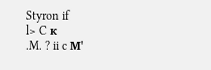Styron if
l> C к
.M. ? ii c М'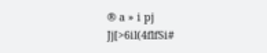® a » i pj Jj[>6il(4flfSi#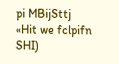pi MBijSttj «Hit we fclpifn SHI)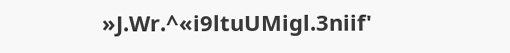»J.Wr.^«i9ltuUMigl.3niif'